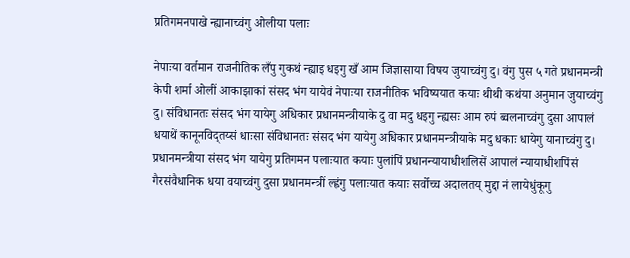प्रतिगमनपाखे न्ह्यानाच्वंगु ओलीया पलाः

नेपाःया वर्तमान राजनीतिक लँपु गुकथं न्ह्याइ धइगु खँ आम जिज्ञासाया विषय जुयाच्वंगु दु। वंगु पुस ५ गते प्रधानमन्त्री केपी शर्मा ओलीं आकाझाकां संसद भंग यायेवं नेपाःया राजनीतिक भविष्ययात कयाः थीथी कथंया अनुमान जुयाच्वंगु दु। संविधानतः संसद भंग यायेगु अधिकार प्रधानमन्त्रीयाके दु वा मदु धइगु न्ह्यसः आम रुपं ब्वलनाच्वंगु दुसा आपालं धयाथें कानूनविद्तय्सं धाःसा संविधानतः संसद भंग यायेगु अधिकार प्रधानमन्त्रीयाके मदु धकाः धायेगु यानाच्वंगु दु। प्रधानमन्त्रीया संसद भंग यायेगु प्रतिगमन पलाःयात कयाः पुलांपिं प्रधानन्यायाधीशलिसें आपालं न्यायाधीशपिंसं गैरसंवैधानिक धया वयाच्वंगु दुसा प्रधानमन्त्रीं ल्ह्वंगु पलाःयात कयाः सर्वोच्च अदालतय् मुद्दा नं लायेधुंकूगु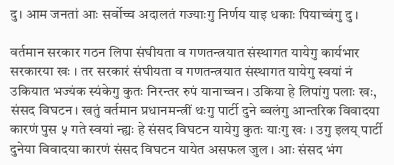दु। आम जनतां आः सर्वोच्च अदालतं गज्याःगु निर्णय याइ धकाः पियाच्वंगु दु ।

वर्तमान सरकार गठन लिपा संघीयता व गणतन्त्रयात संस्थागत यायेगु कार्यभार सरकारया खः । तर सरकारं संघीयता व गणतन्त्रयात संस्थागत यायेगु स्वयां नं उकियात भज्यंक स्यंकेगु कुतः निरन्तर रुपं यानाच्वन। उकिया हे लिपांगु पलाः खः, संसद विघटन। खतुं वर्तमान प्रधानमन्त्रीं थःगु पार्टी दुने ब्वलंगु आन्तरिक विवादया कारणं पुस ५ गते स्वयां न्ह्यः हे संसद विघटन यायेगु कुतः याःगु खः । उगु इलय् पार्टी दुनेया विवादया कारणं संसद विघटन यायेत असफल जुल । आः संसद भंग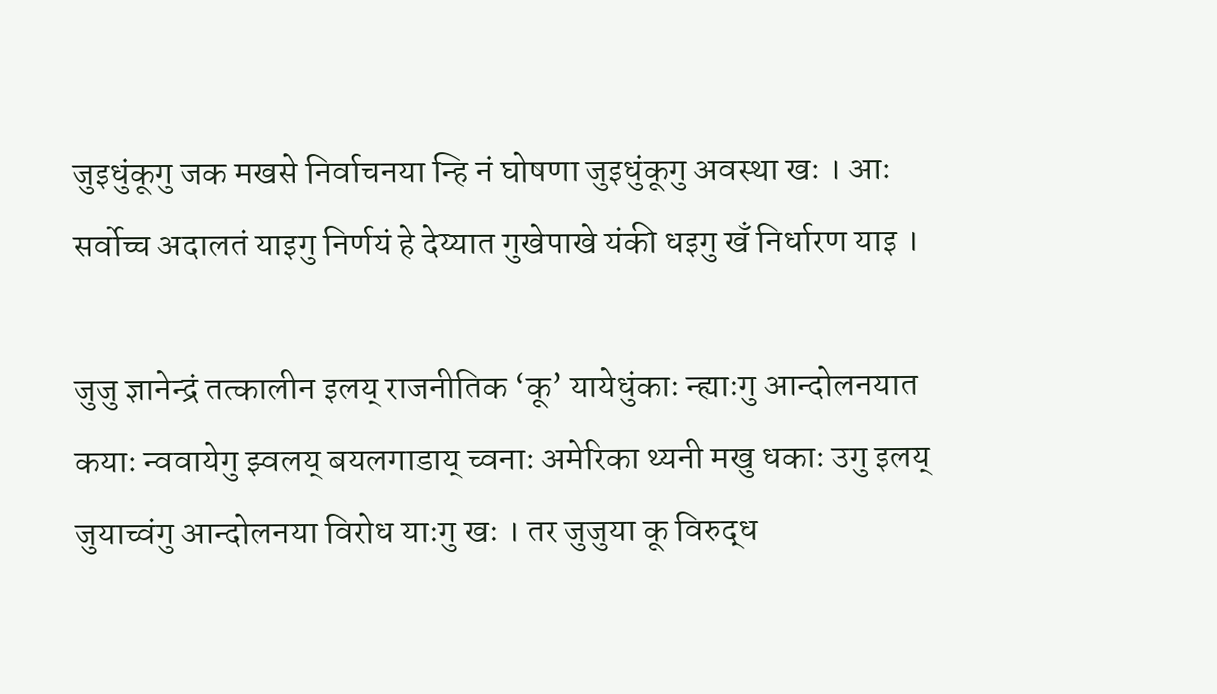जुइधुंकूगु जक मखसे निर्वाचनया न्हि नं घोषणा जुइधुंकूगु अवस्था खः । आः सर्वोच्च अदालतं याइगु निर्णयं हे देय्यात गुखेपाखे यंकी धइगु खँ निर्धारण याइ ।

जुजु ज्ञानेन्द्रं तत्कालीन इलय् राजनीतिक ‘कू’ यायेधुंकाः न्ह्याःगु आन्दोलनयात कयाः न्ववायेगु झ्वलय् बयलगाडाय् च्वनाः अमेरिका थ्यनी मखु धकाः उगु इलय् जुयाच्वंगु आन्दोलनया विरोध याःगु खः । तर जुजुया कू विरुद्ध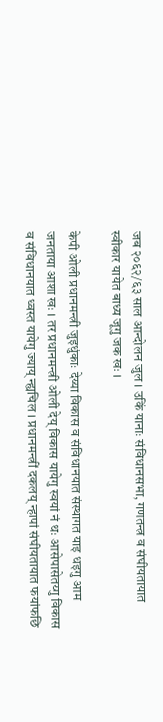जब २०६२/६३ साल आन्दोलन जुल । उकिं यानाः संविधानसभा, गणतन्त्र व संघीयतायात स्वीकार यायेत बाध्य जूगु जक खः ।

केपी ओली प्रधानमन्त्री जुइधुंकाः देय्या विकास व संविधानयात संस्थागत याइ धइगु आम जनताया आशा खः । तर प्रधानमन्त्री ओली देय् विकास यायेगु स्वयां नं थः आसेपासेतय्गु विकास व संविधानयात ध्वस्त यायेगु ज्याय् न्ह्यचिल । प्रधानमन्त्रीं दकलय् न्हापां संघीयतायात फयांफछि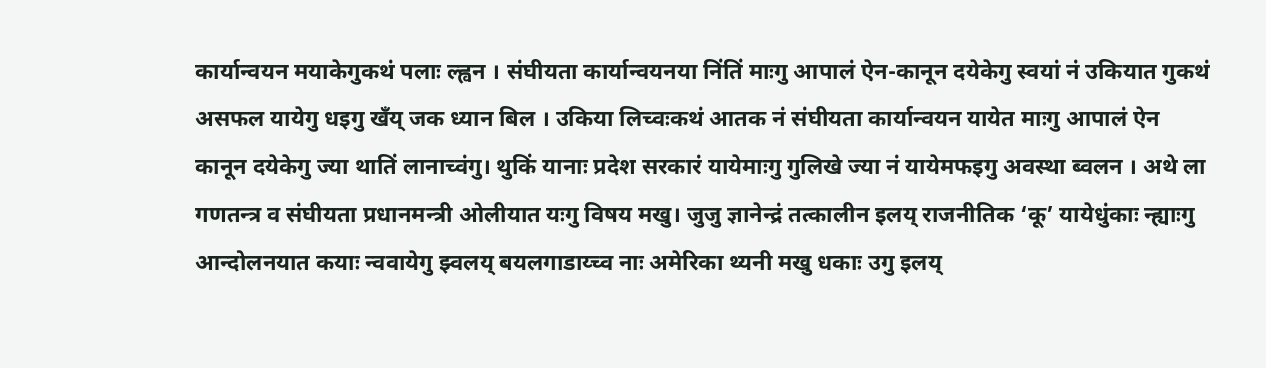कार्यान्वयन मयाकेगुकथं पलाः ल्ह्वन । संघीयता कार्यान्वयनया निंतिं माःगु आपालं ऐन-कानून दयेकेगु स्वयां नं उकियात गुकथं असफल यायेगु धइगु खँय् जक ध्यान बिल । उकिया लिच्वःकथं आतक नं संघीयता कार्यान्वयन यायेत माःगु आपालं ऐन कानून दयेकेगु ज्या थातिं लानाच्वंगु। थुकिं यानाः प्रदेश सरकारं यायेमाःगु गुलिखे ज्या नं यायेमफइगु अवस्था ब्वलन । अथे ला गणतन्त्र व संघीयता प्रधानमन्त्री ओलीयात यःगु विषय मखु। जुजु ज्ञानेन्द्रं तत्कालीन इलय् राजनीतिक ‘कू’ यायेधुंकाः न्ह्याःगु आन्दोलनयात कयाः न्ववायेगु झ्वलय् बयलगाडाय्च्व नाः अमेरिका थ्यनी मखु धकाः उगु इलय्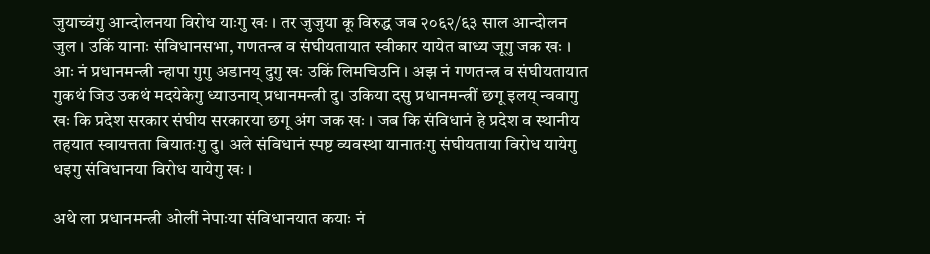जुयाच्वंगु आन्दोलनया विरोध याःगु खः । तर जुजुया कू विरुद्ध जब २०६२/६३ साल आन्दोलन जुल । उकिं यानाः संविधानसभा, गणतन्त्र व संघीयतायात स्वीकार यायेत बाध्य जूगु जक खः । आः नं प्रधानमन्त्री न्हापा गुगु अडानय् दुगु खः उकिं लिमचिउनि । अझ नं गणतन्त्र व संघीयतायात गुकथं जिउ उकथं मदयेकेगु ध्याउनाय् प्रधानमन्त्री दु। उकिया दसु प्रधानमन्त्रीं छगू इलय् न्ववागु खः कि प्रदेश सरकार संघीय सरकारया छगू अंग जक खः । जब कि संविधानं हे प्रदेश व स्थानीय तहयात स्वायत्तता बियातःगु दु। अले संविधानं स्पष्ट व्यवस्था यानातःगु संघीयताया विरोध यायेगु धइगु संविधानया विरोध यायेगु खः ।

अथे ला प्रधानमन्त्री ओलीं नेपाःया संविधानयात कयाः नं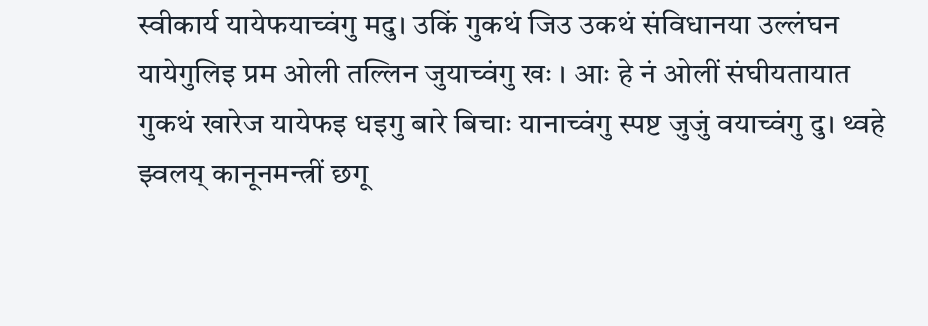स्वीकार्य यायेफयाच्वंगु मदु। उकिं गुकथं जिउ उकथं संविधानया उल्लंघन यायेगुलिइ प्रम ओली तल्लिन जुयाच्वंगु खः । आः हे नं ओलीं संघीयतायात गुकथं खारेज यायेफइ धइगु बारे बिचाः यानाच्वंगु स्पष्ट जुजुं वयाच्वंगु दु। थ्वहे झ्वलय् कानूनमन्त्रीं छगू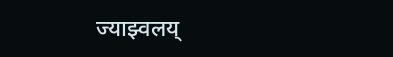ज्याझ्वलय्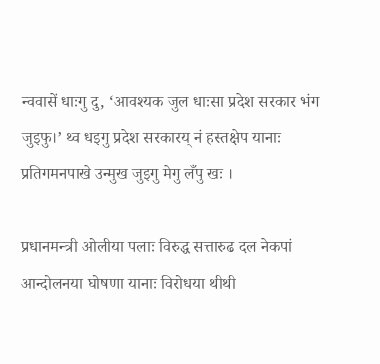न्ववासें धाःगु दु, ‘आवश्यक जुल धाःसा प्रदेश सरकार भंग जुइफु।’ थ्व धइगु प्रदेश सरकारय् नं हस्तक्षेप यानाः प्रतिगमनपाखे उन्मुख जुइगु मेगु लँपु खः ।

प्रधानमन्त्री ओलीया पलाः विरुद्ध सत्तारुढ दल नेकपां आन्दोलनया घोषणा यानाः विरोधया थीथी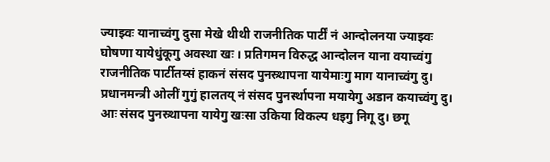ज्याझ्वः यानाच्वंगु दुसा मेखे थीथी राजनीतिक पार्टीं नं आन्दोलनया ज्याझ्वः घोषणा यायेधुंकूगु अवस्था खः । प्रतिगमन विरुद्ध आन्दोलन याना वयाच्वंगु राजनीतिक पार्टीतय्सं हाकनं संसद पुनस्र्थापना यायेमाःगु माग यानाच्वंगु दु। प्रधानमन्त्री ओलीं गुगुं हालतय् नं संसद पुनर्स्थापना मयायेगु अडान कयाच्वंगु दु। आः संसद पुनस्र्थापना यायेगु खःसा उकिया विकल्प धइगु निगू दु। छगू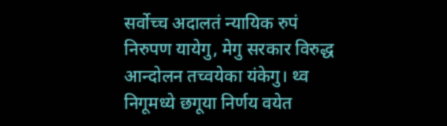सर्वोच्च अदालतं न्यायिक रुपं निरुपण यायेगु, मेगु सरकार विरुद्ध आन्दोलन तच्वयेका यंकेगु। थ्व निगूमध्ये छगूया निर्णय वयेत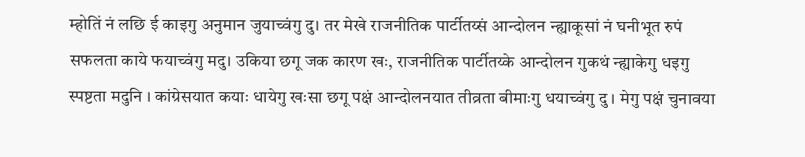म्होतिं नं लछि ई काइगु अनुमान जुयाच्वंगु दु। तर मेखे राजनीतिक पार्टीतय्सं आन्दोलन न्ह्याकूसां नं घनीभूत रुपं सफलता काये फयाच्वंगु मदु। उकिया छगू जक कारण खः, राजनीतिक पार्टीतय्के आन्दोलन गुकथं न्ह्याकेगु धइगु स्पष्टता मदुनि । कांग्रेसयात कयाः धायेगु खःसा छगू पक्षं आन्दोलनयात तीव्रता बीमाःगु धयाच्वंगु दु । मेगु पक्षं चुनावया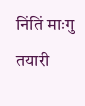निंतिं माःगु तयारी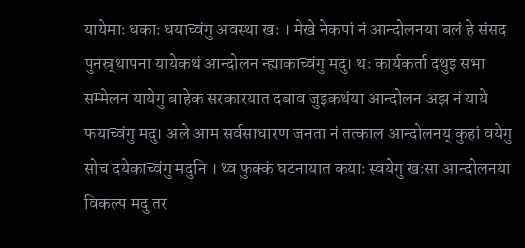यायेमाः धकाः धयाच्वंगु अवस्था खः । मेखे नेकपां नं आन्दोलनया बलं हे संसद पुनस्र्थापना यायेकथं आन्दोलन न्ह्याकाच्वंगु मदु। थः कार्यकर्ता दथुइ सभा सम्मेलन यायेगु बाहेक सरकारयात दबाव जुइकथंया आन्दोलन अझ नं याये फयाच्वंगु मदु। अले आम सर्वसाधारण जनता नं तत्काल आन्दोलनय् कुहां वयेगु सोच दयेकाच्वंगु मदुनि । थ्व फुक्कं घटनायात कयाः स्वयेगु खःसा आन्दोलनया विकल्प मदु तर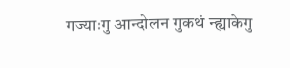गज्याःगु आन्दोलन गुकथं न्ह्याकेगु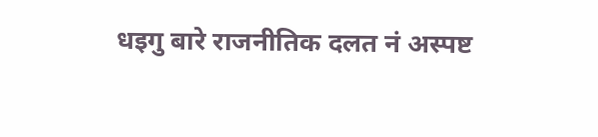धइगु बारे राजनीतिक दलत नं अस्पष्ट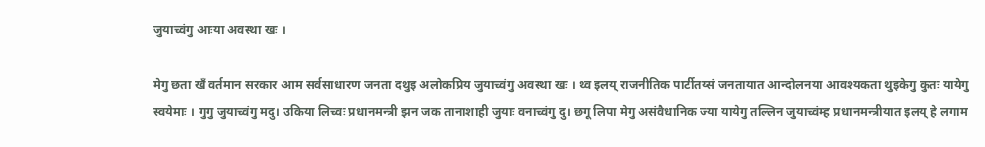जुयाच्वंगु आःया अवस्था खः ।

मेगु छता खँ वर्तमान सरकार आम सर्वसाधारण जनता दथुइ अलोकप्रिय जुयाच्वंगु अवस्था खः । थ्व इलय् राजनीतिक पार्टीतय्सं जनतायात आन्दोलनया आवश्यकता थुइकेगु कुतः यायेगु स्वयेमाः । गुगु जुयाच्वंगु मदु। उकिया लिच्वः प्रधानमन्त्री झन जक तानाशाही जुयाः वनाच्वंगु दु। छगू लिपा मेगु असंवैधानिक ज्या यायेगु तल्लिन जुयाच्वंम्ह प्रधानमन्त्रीयात इलय् हे लगाम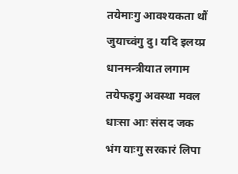तयेमाःगु आवश्यकता थौं जुयाच्वंगु दु। यदि इलय्प्र धानमन्त्रीयात लगाम तयेफइगु अवस्था मवल धाःसा आः संसद जक भंग याःगु सरकारं लिपा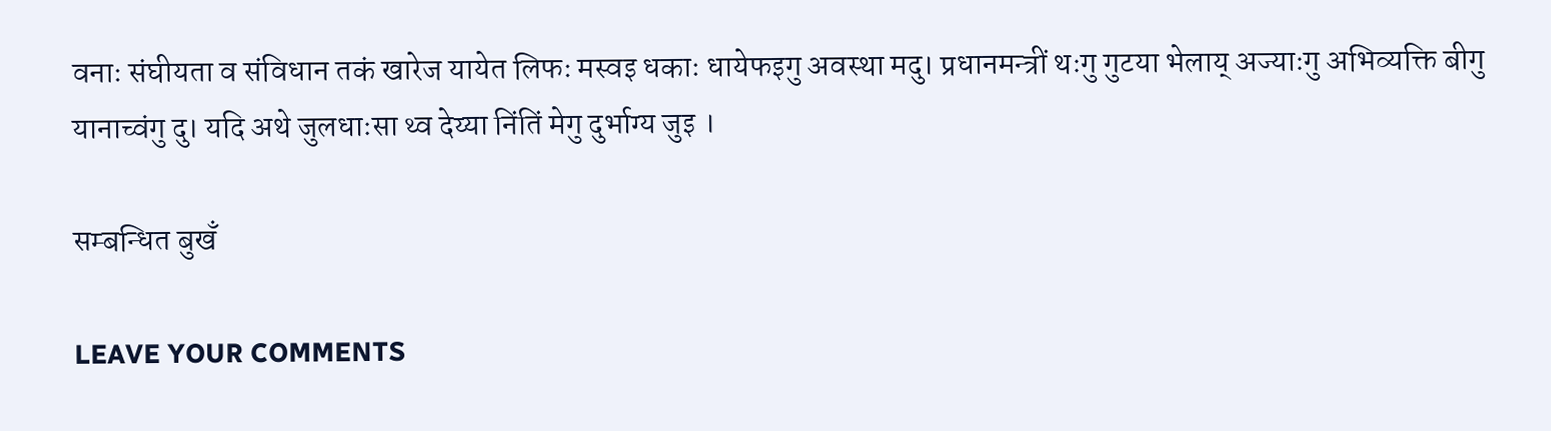वनाः संघीयता व संविधान तकं खारेज यायेत लिफः मस्वइ धकाः धायेफइगु अवस्था मदु। प्रधानमन्त्रीं थःगु गुटया भेलाय् अज्याःगु अभिव्यक्ति बीगु यानाच्वंगु दु। यदि अथे जुलधाःसा थ्व देय्या निंतिं मेगु दुर्भाग्य जुइ ।

सम्बन्धित बुखँ

LEAVE YOUR COMMENTS